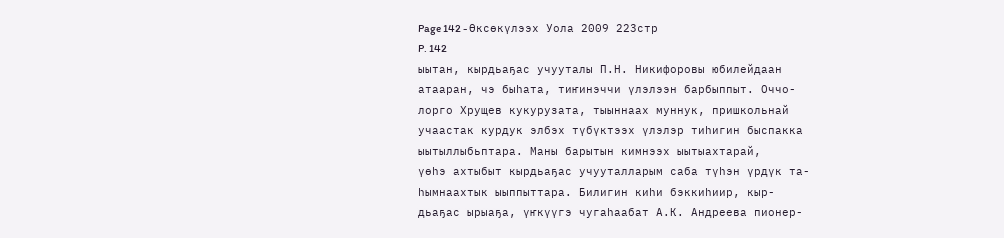Page 142 - Өксөкүлээх Уола 2009 223стр
P. 142
ыытан, кырдьаҕас учууталы П.Н. Никифоровы юбилейдаан
атааран, чэ быһата, тиҥинэччи үлэлээн барбыппыт. Оччо-
лорго Хрущев кукурузата, тыыннаах муннук, пришкольнай
учаастак курдук элбэх түбүктээх үлэлэр тиһигин быспакка
ыытыллыбьптара. Маны барытын кимнээх ыытыахтарай,
үөһэ ахтыбыт кырдьаҕас учууталларым саба түһэн үрдүк та-
һымнаахтык ыыппыттара. Билигин киһи бэккиһиир, кыр-
дьаҕас ырыаҕа, үҥкүүгэ чугаһаабат А.К. Андреева пионер-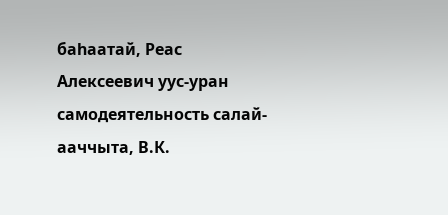баһаатай, Реас Алексеевич уус-уран самодеятельность салай-
ааччыта, В.К.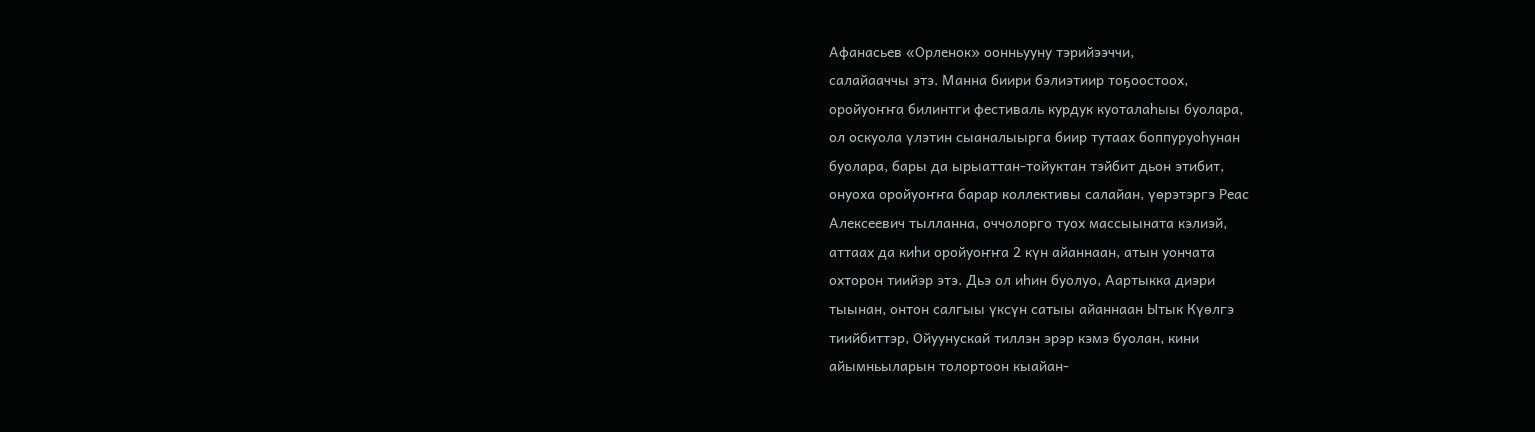Афанасьев «Орленок» оонньууну тэрийээччи,
салайааччы этэ. Манна биири бэлиэтиир тоҕоостоох,
оройуоҥҥа билинтги фестиваль курдук куоталаһыы буолара,
ол оскуола үлэтин сыаналыырга биир тутаах боппуруоһунан
буолара, бары да ырыаттан-тойуктан тэйбит дьон этибит,
онуоха оройуоҥҥа барар коллективы салайан, үөрэтэргэ Реас
Алексеевич тылланна, оччолорго туох массыыната кэлиэй,
аттаах да киһи оройуоҥҥа 2 күн айаннаан, атын уончата
охторон тиийэр этэ. Дьэ ол иһин буолуо, Аартыкка диэри
тыынан, онтон салгыы үксүн сатыы айаннаан Ытык Күөлгэ
тиийбиттэр, Ойуунускай тиллэн эрэр кэмэ буолан, кини
айымньыларын толортоон кыайан-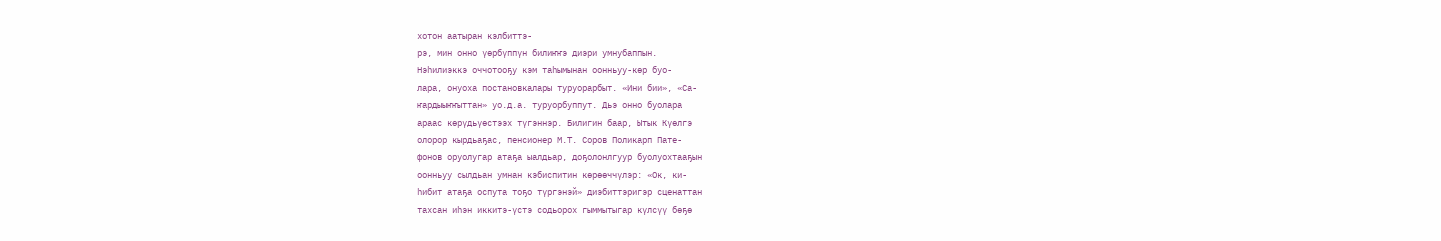хотон аатыран кэлбиттэ-
рэ, мин онно үөрбүппүн билиҥҥэ диэри умнубаппын.
Нэһилиэккэ оччотооҕу кэм таһымынан оонньуу-көр буо-
лара, онуоха постановкалары туруорарбыт. «Ини бии», «Са-
ҥардыыҥҥыттан» уо.д.а. туруорбуппут. Дьэ онно буолара
араас көрүдьүөстээх түгэннэр. Билигин баар, Ытык Күөлгэ
олорор кырдьаҕас, пенсионер М.Т. Соров Поликарп Пате-
фонов оруолугар атаҕа ыалдьар, доҕолонлгуур буолуохтааҕын
оонньуу сылдьан умнан кэбиспитин көрөөччүлэр: «Ок, ки-
һибит атаҕа оспута тоҕо түргэнэй» диэбиттэригэр сценаттан
тахсан иһэн иккитэ-үстэ содьорох гыммытыгар күлсүү бөҕө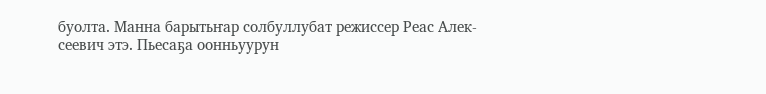буолта. Манна барытьҥар солбуллубат режиссер Реас Алек-
сеевич этэ. Пьесаҕа оонньуурун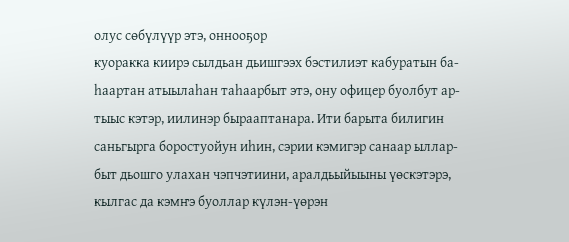олус сөбүлүүр этэ, оннооҕор
куоракка киирэ сылдьан дьишгээх бэстилиэт кабуратын ба-
һаартан атыылаһан таһаарбыт этэ, ону офицер буолбут ар-
тыыс кэтэр, иилинэр бырааптанара. Ити барыта билигин
саньгырга боростуойун иһин, сэрии кэмигэр санаар ыллар-
быт дьошго улахан чэпчэтиини, аралдьыйыыны үөскэтэрэ,
кылгас да кэмҥэ буоллар күлэн-үөрэн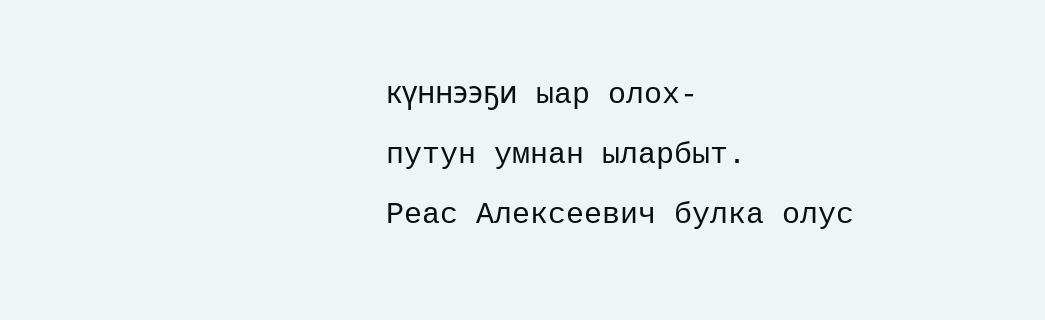күннээҕи ыар олох-
путун умнан ыларбыт.
Реас Алексеевич булка олус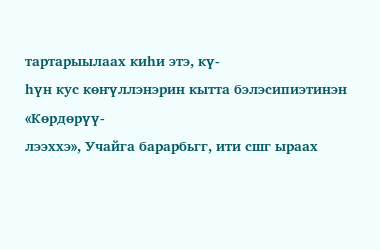тартарыылаах киһи этэ, кү-
һүн кус көҥүллэнэрин кытта бэлэсипиэтинэн «Көрдөрүү-
лээххэ», Учайга барарбьгг, ити сшг ыраах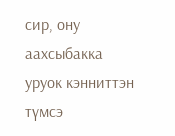сир, ону аахсыбакка
уруок кэнниттэн түмсэ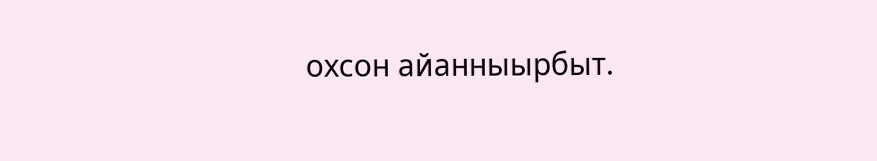охсон айанныырбыт.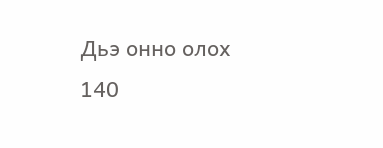Дьэ онно олох
140